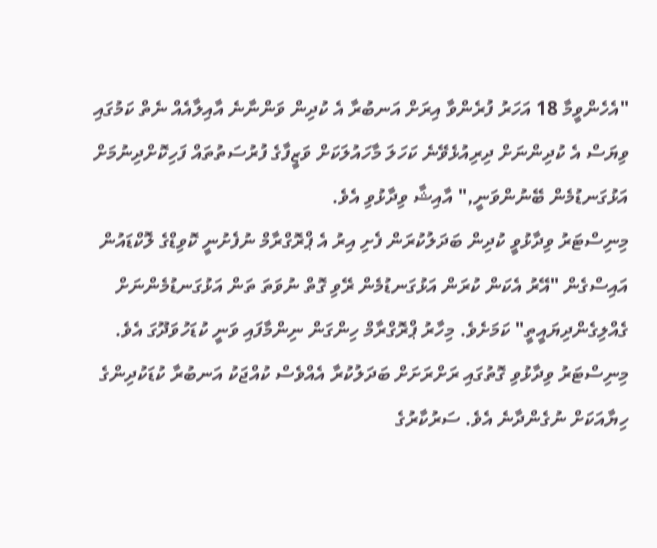"އެހެންވީމާ 18 އަހަރު ފުރެންވާ އިރަށް އަނބުރާ އެ ކުދިން ވަންނާނެ އާއިލާއެއް ނެތް ކަމުގައި ވިޔަސް އެ ކުދިންނަށް ދިރިއުޅެވޭނެ ކަހަލަ މާހައުލަކަށް ވަޒީފާގެ ފުރުސަތުތައް ފަހިކޮށްދިނުމަށް އަޅުގަނޑުމެން ބޭނުންވަނީ," އާއިޝާ ވިދާޅުވި އެވެ.
މިނިސްޓަރު ވިދާޅުވީ ކުދިން ބަދަލުކުރަން ފެށި އިރު އެ ޕްރޮގްރާމް ނުފެށުނީ ކޮވިޑްގެ ލޮކްޑައުން އައިސްގެން "އޭރު އެކަން ކުރަން އަޅުގަނޑުމެން ރޭވި ގޮތް ނުވަތަ ތަން އަޅުގަނޑުމެންނަށް ގެއްލިގެންދިޔައީތީ" ކަމަށެވެ. މިހާރު ޕްރޮގްރާމް ހިންގަން ނިންމާފައި ވަނީ ކުޑަހުވަދޫގަ އެވެ.
މިނިސްޓަރު ވިދާޅުވި ގޮތުގައި ރަށްރަށަށް ބަދަލުކުރާ އެއްވެސް ކުއްޖަކު އަނބުރާ ކުޑަކުދިންގެ ހިޔާއަކަށް ނުގެންދާނެ އެވެ. ސަރުކާރުގެ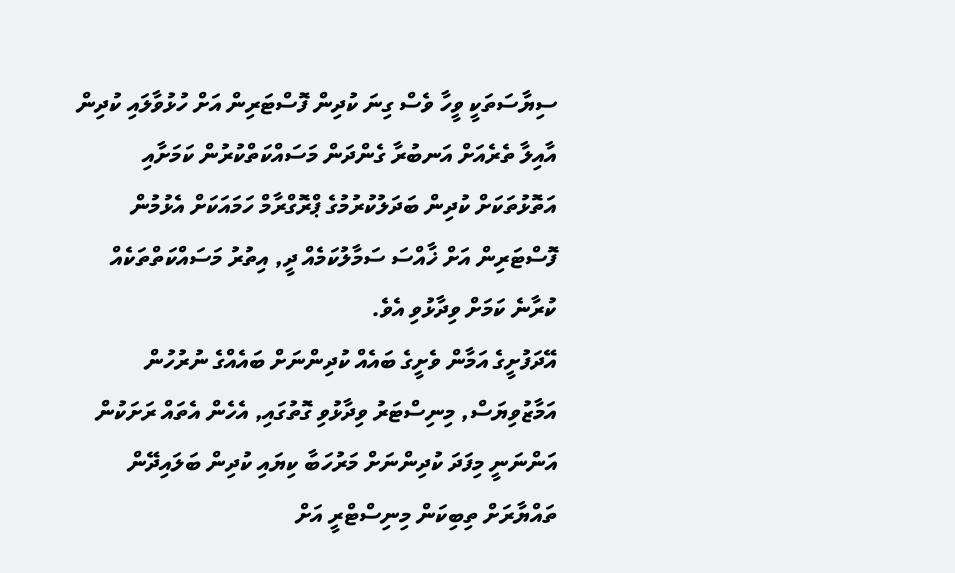ސިޔާސަތަކީ ވީހާ ވެސް ގިނަ ކުދިން ފޮސްޓަރިން އަށް ހުޅުވާލައި ކުދިން އާއިލާ ތެރެއަށް އަނބުރާ ގެންދަން މަސައްކަތްކުރުން ކަމަށާއި އަތޮޅުތަކަށް ކުދިން ބަދަލުކުރުމުގެ ޕްރޮގްރާމް ހަމައަކަށް އެޅުމުން ފޮސްޓަރިން އަށް ޚާއްސަ ސަމާލުކަމެއް ދީ, އިތުރު މަސައްކަތްތަކެއް ކުރާނެ ކަމަށް ވިދާޅުވި އެވެ.
އޭދަފުށީގެ އަމާން ވެށީގެ ބައެއް ކުދިންނަށް ބައެއްގެ ނުރުހުން އަމާޒުވިޔަސް, މިނިސްޓަރު ވިދާޅުވި ގޮތުގައި, އެހެން އެތައް ރަށަކުން އަންނަނީ މިފަދަ ކުދިންނަށް މަރުހަބާ ކިޔައި ކުދިން ބަލައިދޭން ތައްޔާރަށް ތިބިކަން މިނިސްޓްރީ އަށް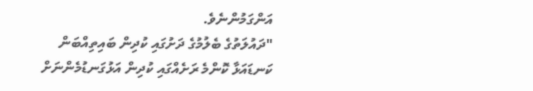އަންގަމުންނެވެ.
"ދައުލަތުގެ ބެލުމުގެ ދަށުގައި ކުދިން ބައިތިއްބަން ކަނޑައަޅާ ކޮންމެ ރަށެއްގައި ކުދިން އަޅުގަނޑުމެންނަށް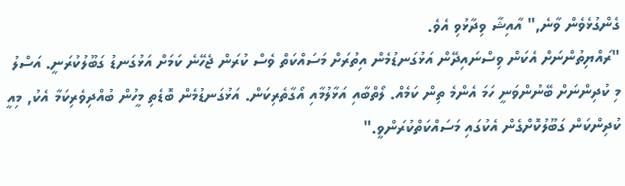ގެންގުޅެވެން ވާނެ," އާއިޝާ ވިދާޅުވި އެވެ.
"ރައްޔިތުންނަށް އެކަން ވިސްނައިދޭން އަޅުގަނޑުމެން އިތުރަށް މަސައްކަތް ވެސް ކުރަން ޖެހޭނެ ކަމަށް އަޅުގަނޑު ގަބޫލުކުރަނީ. އަސްލު މި ކުދިންނަށް ބޭނުންވަނީ ހަމަ އެންމެ ތިން ކަމެއް. ލޯތްބާއި އަޅާލުމާއި އޯގާތެރިކަން. އަޅުގަނޑުމެން ބޮޑެތި މީހުން ބުއްދިވެރިކަމާ އެކު, މިއީ ކުދިންކަން ގަބޫލުކޮށްގެން އެކުގައި މަސައްކަތްކުރަންވީ."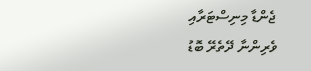ޖެންޑާ މިނިސްޓަރާއި ވެރިންނާ ދޭތެރޭ ބޮޑު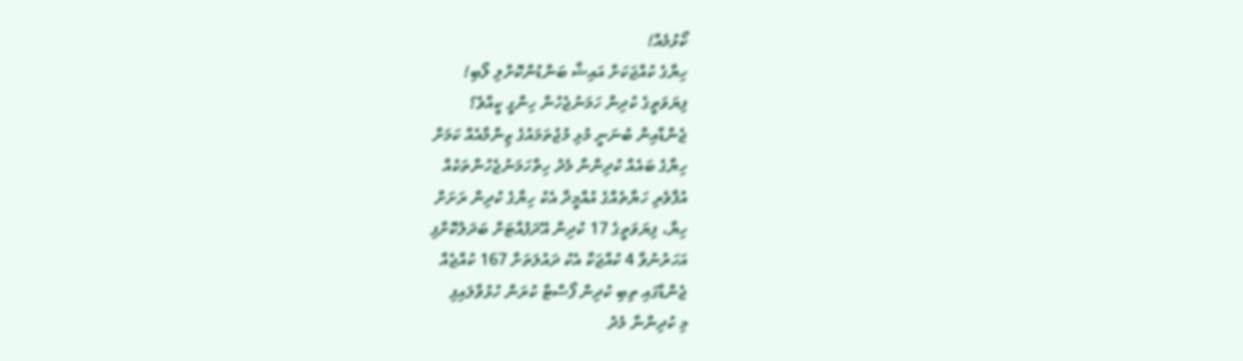ކޯޅުމެއް!
ހިޔާގެ ކުއްޖަކަށް އައިޝާ ބަންޑުންކޮށްލި ލޯބި!
ފިޔަވަތީގެ ކުދިން ހަމަނުޖެހުން ހިންގީ ކީއްވެ؟
ޖެންޑާއިން ބުނަނީ މުޅި މުޖުތަމައުގެ ޒިންމާއެއް ކަމަށް
ހިޔާގެ ބައެއް ކުދިންނާ މެދު ހިތްހަމަނުޖެހުންތަކެއް
އުފާވެރި ހަޔާތެއްގެ އުއްމީދާ އެކު ހިޔާގެ ކުދިން ރަށަށް
ހިޔާ، ފިޔަވަތީގެ 17 ކުދިން އޭދަފުއްޓަށް ބަދަލުކޮށްފި
އަހަރުނުވާ 4 ކުއްޖަކާ އެކު ދައުލަތަށް 167 ކުއްޖެއް
ޖެންޑާގައި ތިބި ކުދިން ފޯސްޓާ ކުރަން ހުޅުވާލައިފި
މި ކުދިންނާ މެދު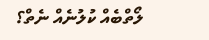ލޯތްބެއް ކުލުނެއް ނެތް؟